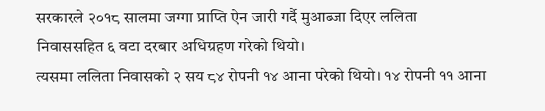सरकारले २०१८ सालमा जग्गा प्राप्ति ऐन जारी गर्दै मुआब्जा दिएर ललिता निवाससहित ६ वटा दरबार अधिग्रहण गरेको थियो।
त्यसमा ललिता निवासको २ सय ८४ रोपनी १४ आना परेको थियो। १४ रोपनी ११ आना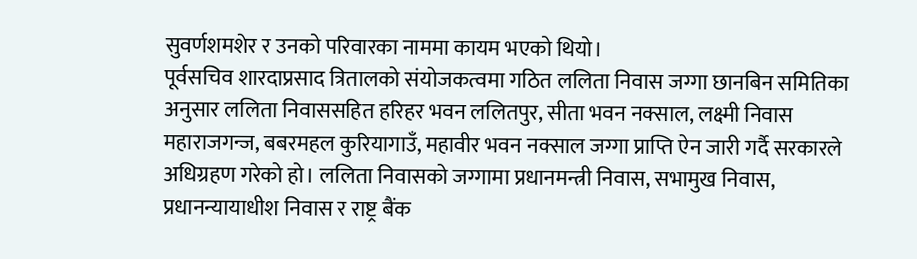सुवर्णशमशेर र उनको परिवारका नाममा कायम भएको थियो।
पूर्वसचिव शारदाप्रसाद त्रितालको संयोजकत्वमा गठित ललिता निवास जग्गा छानबिन समितिका अनुसार ललिता निवाससहित हरिहर भवन ललितपुर, सीता भवन नक्साल, लक्ष्मी निवास महाराजगन्ज, बबरमहल कुरियागाउँ, महावीर भवन नक्साल जग्गा प्राप्ति ऐन जारी गर्दै सरकारले अधिग्रहण गरेको हो। ललिता निवासको जग्गामा प्रधानमन्त्री निवास, सभामुख निवास, प्रधानन्यायाधीश निवास र राष्ट्र बैंक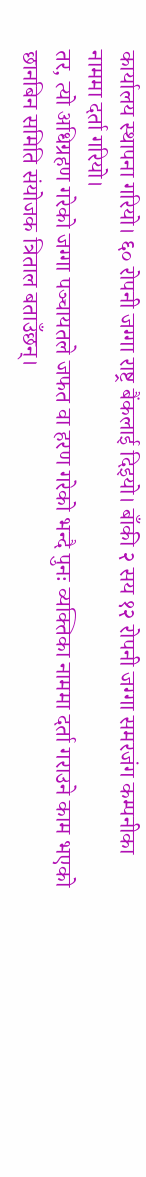कार्यालय स्थापना गरियो। ६० रोपनी जग्गा राष्ट्र बैंकलाई दिइयो। बाँकी २ सय १२ रोपनी जग्गा समरजंग कम्पनीका नाममा दर्ता गरियो।
तर, त्यो अधिग्रहण गरेको जग्गा पञ्चायतले जफत वा हरण गरेको भन्दै पुनः व्यक्तिका नाममा दर्ता गराउने काम भएको छानबिन समिति संयोजक त्रिताल बताउँछन्।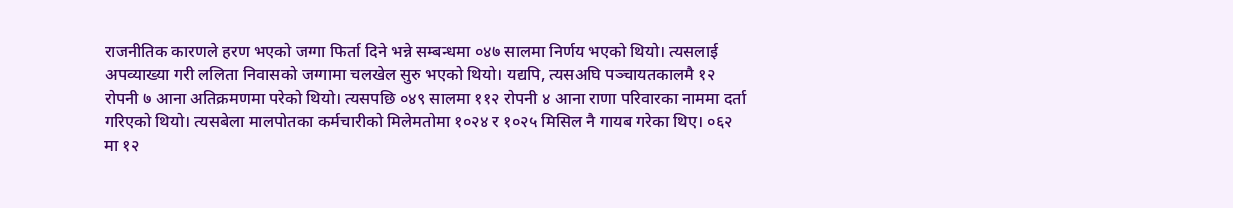राजनीतिक कारणले हरण भएको जग्गा फिर्ता दिने भन्ने सम्बन्धमा ०४७ सालमा निर्णय भएको थियो। त्यसलाई अपव्याख्या गरी ललिता निवासको जग्गामा चलखेल सुरु भएको थियो। यद्यपि, त्यसअघि पञ्चायतकालमै १२ रोपनी ७ आना अतिक्रमणमा परेको थियो। त्यसपछि ०४९ सालमा ११२ रोपनी ४ आना राणा परिवारका नाममा दर्ता गरिएको थियो। त्यसबेला मालपोतका कर्मचारीको मिलेमतोमा १०२४ र १०२५ मिसिल नै गायब गरेका थिए। ०६२ मा १२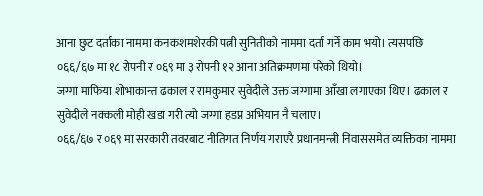आना छुट दर्ताका नाममा कनकशमशेरकी पत्नी सुनितीको नाममा दर्ता गर्ने काम भयो। त्यसपछि ०६६/६७ मा १८ रोपनी र ०६९ मा ३ रोपनी १२ आना अतिक्रमणमा परेको थियो।
जग्गा माफिया शोभाकान्त ढकाल र रामकुमार सुवेदीले उक्त जग्गामा आँखा लगाएका थिए। ढकाल र सुवेदीले नक्कली मोही खडा गरी त्यो जग्गा हडप्न अभियान नै चलाए।
०६६/६७ र ०६९ मा सरकारी तवरबाट नीतिगत निर्णय गराएरै प्रधानमन्त्री निवाससमेत व्यक्तिका नाममा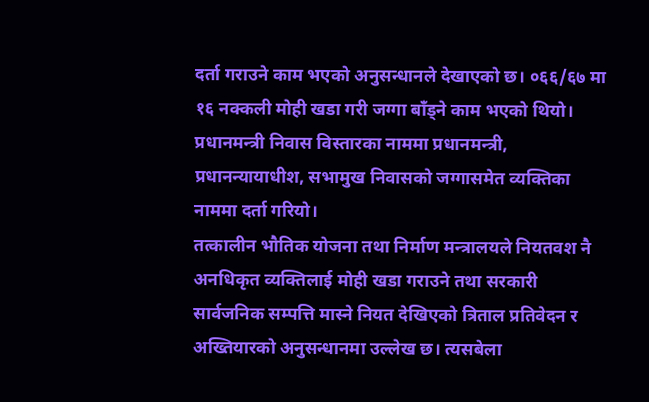दर्ता गराउने काम भएको अनुसन्धानले देखाएको छ। ०६६/६७ मा १६ नक्कली मोही खडा गरी जग्गा बाँड्ने काम भएको थियो। प्रधानमन्त्री निवास विस्तारका नाममा प्रधानमन्त्री, प्रधानन्यायाधीश, सभामुख निवासको जग्गासमेत व्यक्तिका नाममा दर्ता गरियो।
तत्कालीन भौतिक योजना तथा निर्माण मन्त्रालयले नियतवश नै अनधिकृत व्यक्तिलाई मोही खडा गराउने तथा सरकारी सार्वजनिक सम्पत्ति मास्ने नियत देखिएको त्रिताल प्रतिवेदन र अख्तियारको अनुसन्धानमा उल्लेख छ। त्यसबेला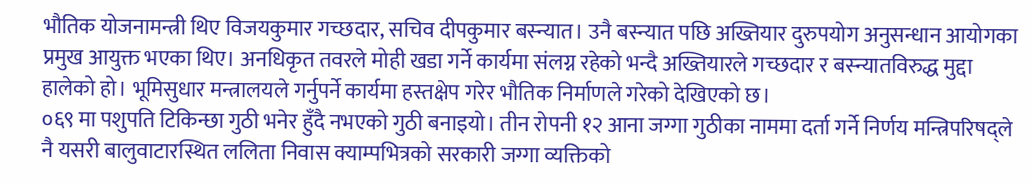भौतिक योजनामन्त्री थिए विजयकुमार गच्छदार, सचिव दीपकुमार बस्न्यात। उनै बस्न्यात पछि अख्तियार दुरुपयोग अनुसन्धान आयोगका प्रमुख आयुक्त भएका थिए। अनधिकृत तवरले मोही खडा गर्ने कार्यमा संलग्न रहेको भन्दै अख्तियारले गच्छदार र बस्न्यातविरुद्ध मुद्दा हालेको हो। भूमिसुधार मन्त्रालयले गर्नुपर्ने कार्यमा हस्तक्षेप गरेर भौतिक निर्माणले गरेको देखिएको छ।
०६९ मा पशुपति टिकिन्छा गुठी भनेर हुँदै नभएको गुठी बनाइयो। तीन रोपनी १२ आना जग्गा गुठीका नाममा दर्ता गर्ने निर्णय मन्त्रिपरिषद्ले नै यसरी बालुवाटारस्थित ललिता निवास क्याम्पभित्रको सरकारी जग्गा व्यक्तिको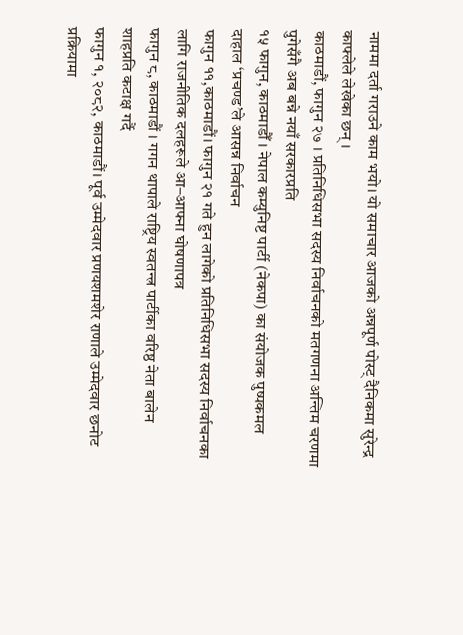नाममा दर्ता गराउने काम भयो। यो समाचार आजको अन्नपूर्ण पोस्ट् दैनिकमा सुरेन्द्र काफ्लेले लेखेका छन् ।
काठमाडौं, फागुन २७ । प्रतिनिधिसभा सदस्य निर्वाचनको मतगणना अन्तिम चरणमा पुगेसँगै अब बन्ने नयाँ सरकारप्रति
१५ फागुन, काठमाडौँ । नेपाल कम्युनिष्ट पार्टी (नेकपा) का संयोजक पुष्पकमल दाहाल ‘प्रचण्ड’ले आसन्न निर्वाचन
फागुन ११,काठमाडौं। फागुन २१ गते हुन लागेको प्रतिनिधिसभा सदस्य निर्वाचनका लागि राजनीतिक दलहरूले आ–आफ्ना घोषणापत्र
फागुन ८, काठमाडौं । गगन थापाले राष्ट्रिय स्वतन्त्र पार्टीका वरिष्ठ नेता बालेन शाहप्रति कटाक्ष गर्दै
फागुन १, २०८२, काठमाडौं। पूर्व उम्मेदवार प्रणयशमशेर राणाले उम्मेदवार छनोट प्रक्रियामा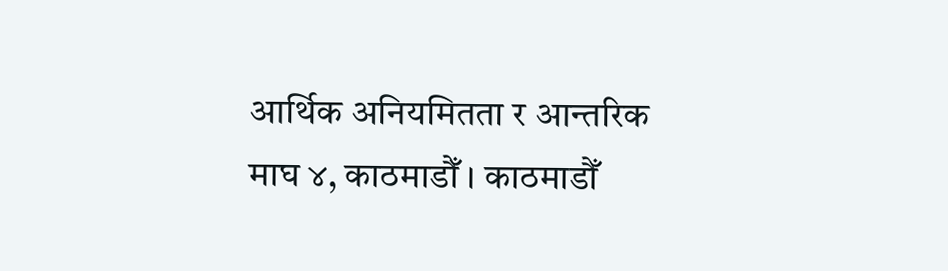आर्थिक अनियमितता र आन्तरिक
माघ ४, काठमाडौँ । काठमाडौँ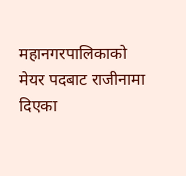महानगरपालिकाको मेयर पदबाट राजीनामा दिएका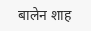बालेन शाह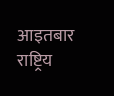आइतबार राष्ट्रिय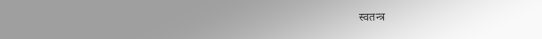स्वतन्त्र